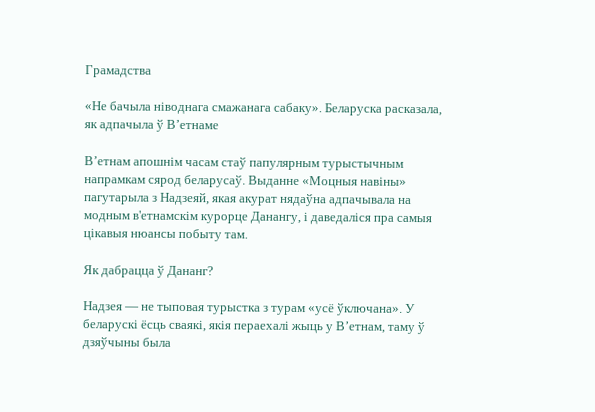Грамадства

«Не бачыла ніводнага смажанага сабаку». Беларуска расказала, як адпачыла ў В’етнаме

В’етнам апошнім часам стаў папулярным турыстычным напрамкам сярод беларусаў. Выданне «Моцныя навіны» пагутарыла з Надзеяй, якая акурат нядаўна адпачывала на модным в'етнамскім курорце Данангу, і даведаліся пра самыя цікавыя нюансы побыту там.

Як дабрацца ў Дананг?

Надзея — не тыповая турыстка з турам «усё ўключана». У беларускі ёсць сваякі, якія пераехалі жыць у В’етнам, таму ў дзяўчыны была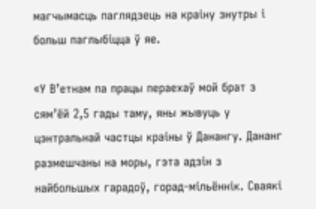магчымасць паглядзець на краіну знутры і больш паглыбіцца ў яе.

«У В’етнам па працы пераехаў мой брат з сям’ёй 2,5 гады таму, яны жывуць у цэнтральнай частцы краіны ў Данангу. Дананг размешчаны на моры, гэта адзін з найбольшых гарадоў, горад-мільённік. Сваякі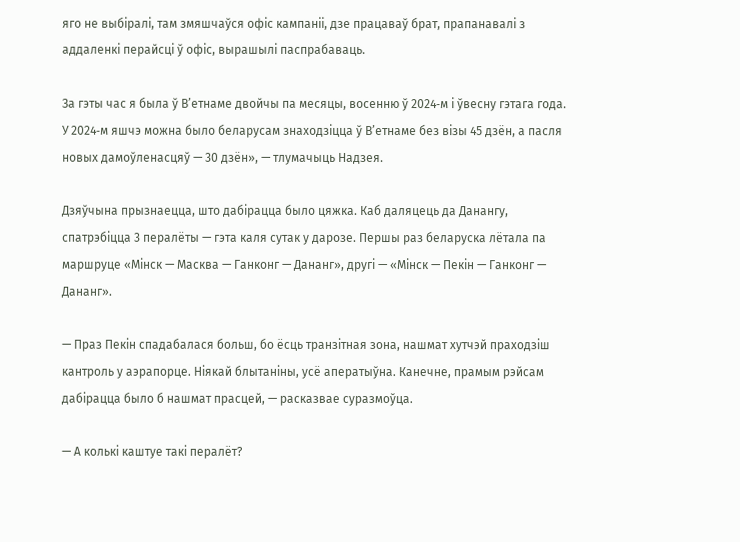яго не выбіралі, там змяшчаўся офіс кампаніі, дзе працаваў брат, прапанавалі з аддаленкі перайсці ў офіс, вырашылі паспрабаваць.

За гэты час я была ў В’етнаме двойчы па месяцы, восенню ў 2024‑м і ўвесну гэтага года. У 2024‑м яшчэ можна было беларусам знаходзіцца ў В’етнаме без візы 45 дзён, а пасля новых дамоўленасцяў — 30 дзён», — тлумачыць Надзея.

Дзяўчына прызнаецца, што дабірацца было цяжка. Каб даляцець да Данангу, спатрэбіцца 3 пералёты — гэта каля сутак у дарозе. Першы раз беларуска лётала па маршруце «Мінск — Масква — Ганконг — Дананг», другі — «Мінск — Пекін — Ганконг — Дананг».

— Праз Пекін спадабалася больш, бо ёсць транзітная зона, нашмат хутчэй праходзіш кантроль у аэрапорце. Ніякай блытаніны, усё аператыўна. Канечне, прамым рэйсам дабірацца было б нашмат прасцей, — расказвае суразмоўца.

— А колькі каштуе такі пералёт?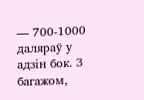— 700‑1000 даляраў у адзін бок. З багажом,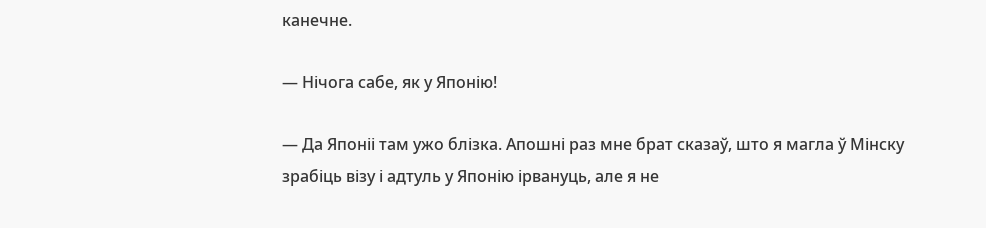канечне.

— Нічога сабе, як у Японію!

— Да Японіі там ужо блізка. Апошні раз мне брат сказаў, што я магла ў Мінску зрабіць візу і адтуль у Японію ірвануць, але я не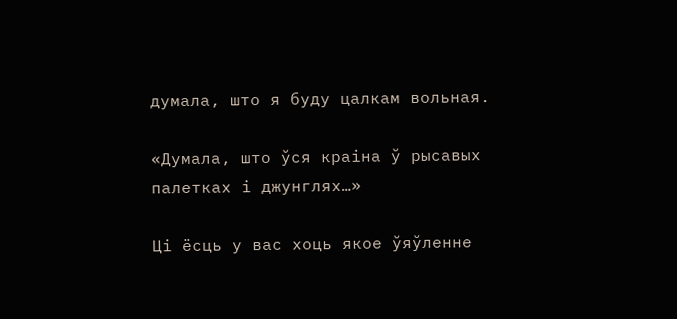думала, што я буду цалкам вольная.

«Думала, што ўся краіна ў рысавых палетках і джунглях…»

Ці ёсць у вас хоць якое ўяўленне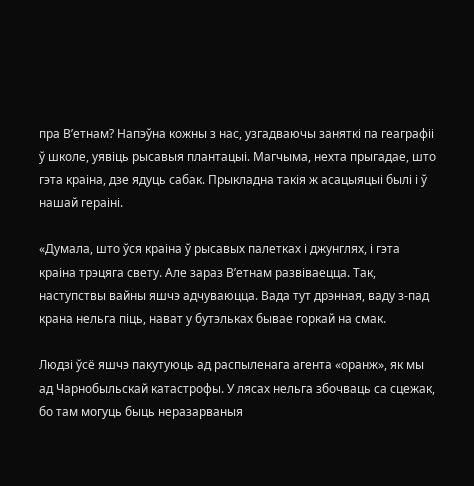пра В’етнам? Напэўна кожны з нас, узгадваючы заняткі па геаграфіі ў школе, уявіць рысавыя плантацыі. Магчыма, нехта прыгадае, што гэта краіна, дзе ядуць сабак. Прыкладна такія ж асацыяцыі былі і ў нашай гераіні.

«Думала, што ўся краіна ў рысавых палетках і джунглях, і гэта краіна трэцяга свету. Але зараз В’етнам развіваецца. Так, наступствы вайны яшчэ адчуваюцца. Вада тут дрэнная, ваду з-пад крана нельга піць, нават у бутэльках бывае горкай на смак.

Людзі ўсё яшчэ пакутуюць ад распыленага агента «оранж», як мы ад Чарнобыльскай катастрофы. У лясах нельга збочваць са сцежак, бо там могуць быць неразарваныя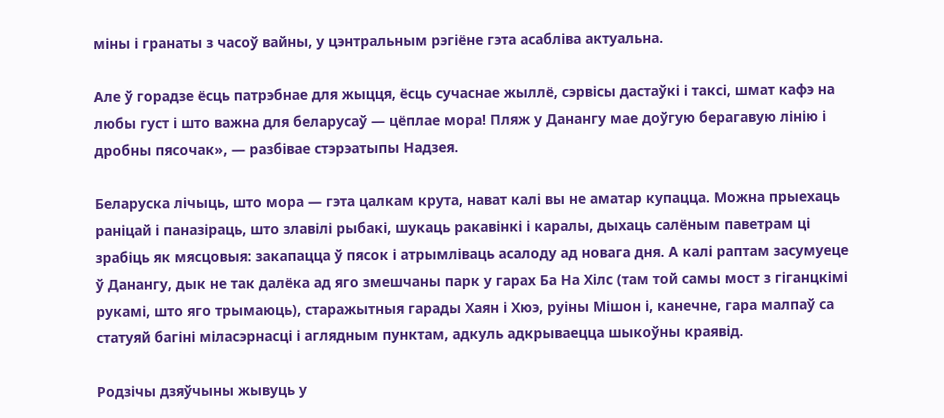міны і гранаты з часоў вайны, у цэнтральным рэгіёне гэта асабліва актуальна.

Але ў горадзе ёсць патрэбнае для жыцця, ёсць сучаснае жыллё, сэрвісы дастаўкі і таксі, шмат кафэ на любы густ і што важна для беларусаў — цёплае мора! Пляж у Данангу мае доўгую берагавую лінію і дробны пясочак», — разбівае стэрэатыпы Надзея.

Беларуска лічыць, што мора — гэта цалкам крута, нават калі вы не аматар купацца. Можна прыехаць раніцай і паназіраць, што злавілі рыбакі, шукаць ракавінкі і каралы, дыхаць салёным паветрам ці зрабіць як мясцовыя: закапацца ў пясок і атрымліваць асалоду ад новага дня. А калі раптам засумуеце ў Данангу, дык не так далёка ад яго змешчаны парк у гарах Ба На Хілс (там той самы мост з гіганцкімі рукамі, што яго трымаюць), старажытныя гарады Хаян і Хюэ, руіны Мішон і, канечне, гара малпаў са статуяй багіні міласэрнасці і аглядным пунктам, адкуль адкрываецца шыкоўны краявід.

Родзічы дзяўчыны жывуць у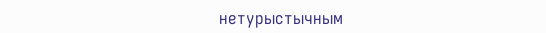нетурыстычным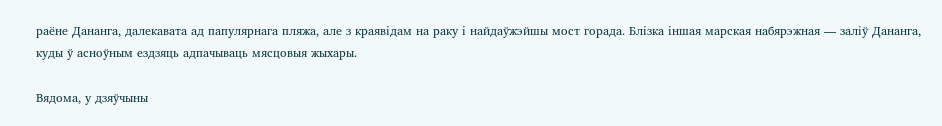раёне Дананга, далекавата ад папулярнага пляжа, але з краявідам на раку і найдаўжэйшы мост горада. Блізка іншая марская набярэжная — заліў Дананга, куды ў асноўным ездзяць адпачываць мясцовыя жыхары.

Вядома, у дзяўчыны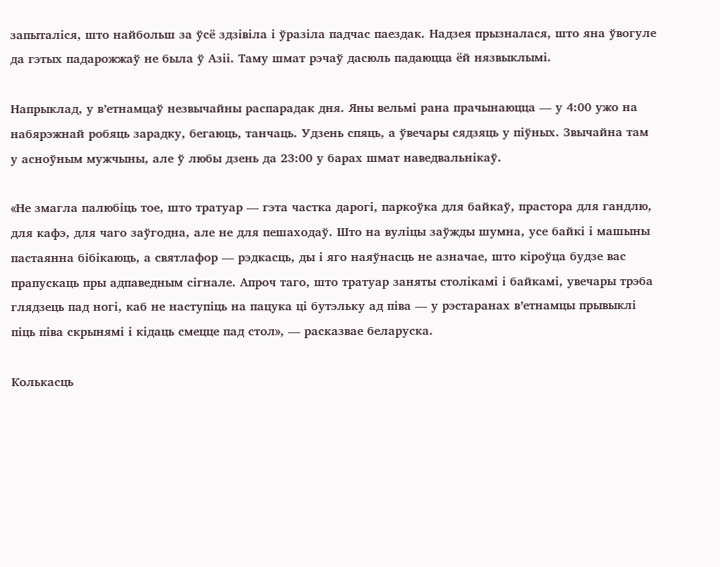запыталіся, што найбольш за ўсё здзівіла і ўразіла падчас паездак. Надзея прызналася, што яна ўвогуле да гэтых падарожжаў не была ў Азіі. Таму шмат рэчаў дасюль падаюцца ёй нязвыклымі.

Напрыклад, у в’етнамцаў незвычайны распарадак дня. Яны вельмі рана прачынаюцца — у 4:00 ужо на набярэжнай робяць зарадку, бегаюць, танчаць. Удзень спяць, а ўвечары сядзяць у піўных. Звычайна там у асноўным мужчыны, але ў любы дзень да 23:00 у барах шмат наведвальнікаў.

«Не змагла палюбіць тое, што тратуар — гэта частка дарогі, паркоўка для байкаў, прастора для гандлю, для кафэ, для чаго заўгодна, але не для пешаходаў. Што на вуліцы заўжды шумна, усе байкі і машыны пастаянна бібікаюць, а святлафор — рэдкасць, ды і яго наяўнасць не азначае, што кіроўца будзе вас прапускаць пры адпаведным сігнале. Апроч таго, што тратуар заняты столікамі і байкамі, увечары трэба глядзець пад ногі, каб не наступіць на пацука ці бутэльку ад піва — у рэстаранах в’етнамцы прывыклі піць піва скрынямі і кідаць смецце пад стол», — расказвае беларуска.

Колькасць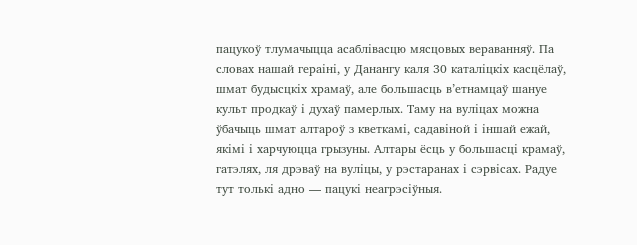пацукоў тлумачыцца асаблівасцю мясцовых вераванняў. Па словах нашай гераіні, у Данангу каля 30 каталіцкіх касцёлаў, шмат будысцкіх храмаў, але большасць в’етнамцаў шануе культ продкаў і духаў памерлых. Таму на вуліцах можна ўбачыць шмат алтароў з кветкамі, садавіной і іншай ежай, якімі і харчуюцца грызуны. Алтары ёсць у большасці крамаў, гатэлях, ля дрэваў на вуліцы, у рэстаранах і сэрвісах. Радуе тут толькі адно — пацукі неагрэсіўныя.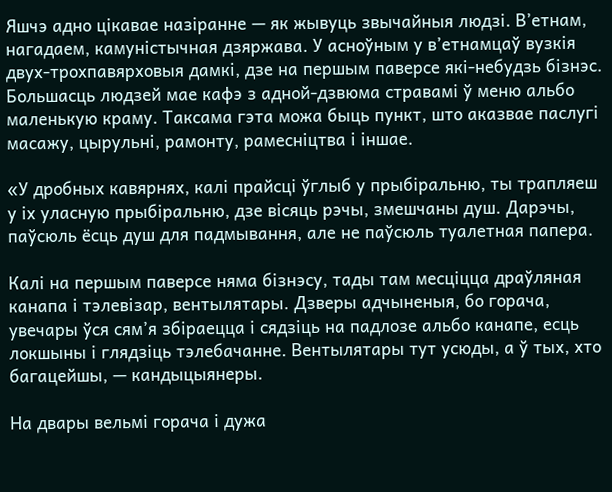Яшчэ адно цікавае назіранне — як жывуць звычайныя людзі. В’етнам, нагадаем, камуністычная дзяржава. У асноўным у в’етнамцаў вузкія двух-трохпавярховыя дамкі, дзе на першым паверсе які-небудзь бізнэс. Большасць людзей мае кафэ з адной-дзвюма стравамі ў меню альбо маленькую краму. Таксама гэта можа быць пункт, што аказвае паслугі масажу, цырульні, рамонту, рамесніцтва і іншае.

«У дробных кавярнях, калі прайсці ўглыб у прыбіральню, ты трапляеш у іх уласную прыбіральню, дзе вісяць рэчы, змешчаны душ. Дарэчы, паўсюль ёсць душ для падмывання, але не паўсюль туалетная папера.

Калі на першым паверсе няма бізнэсу, тады там месціцца драўляная канапа і тэлевізар, вентылятары. Дзверы адчыненыя, бо горача, увечары ўся сям’я збіраецца і сядзіць на падлозе альбо канапе, есць локшыны і глядзіць тэлебачанне. Вентылятары тут усюды, а ў тых, хто багацейшы, — кандыцыянеры.

На двары вельмі горача і дужа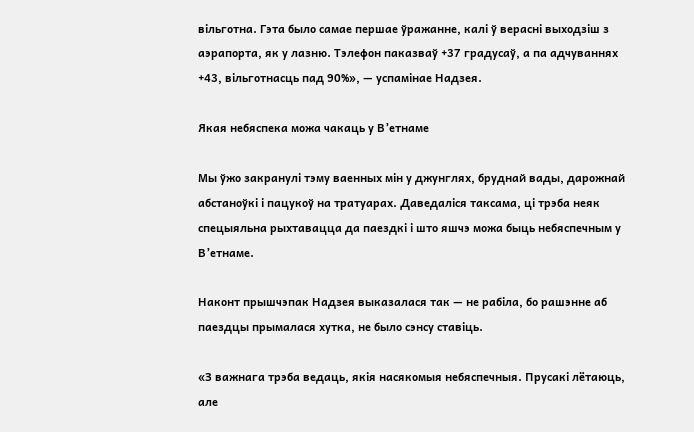вільготна. Гэта было самае першае ўражанне, калі ў верасні выходзіш з аэрапорта, як у лазню. Тэлефон паказваў +37 градусаў, а па адчуваннях +43, вільготнасць пад 90%», — успамінае Надзея.

Якая небяспека можа чакаць у В’етнаме

Мы ўжо закранулі тэму ваенных мін у джунглях, бруднай вады, дарожнай абстаноўкі і пацукоў на тратуарах. Даведаліся таксама, ці трэба неяк спецыяльна рыхтавацца да паездкі і што яшчэ можа быць небяспечным у В’етнаме.

Наконт прышчэпак Надзея выказалася так — не рабіла, бо рашэнне аб паездцы прымалася хутка, не было сэнсу ставіць.

«З важнага трэба ведаць, якія насякомыя небяспечныя. Прусакі лётаюць, але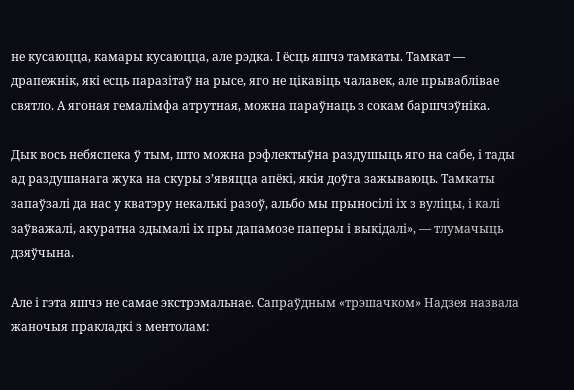не кусаюцца, камары кусаюцца, але рэдка. І ёсць яшчэ тамкаты. Тамкат — драпежнік, які есць паразітаў на рысе, яго не цікавіць чалавек, але прываблівае святло. А ягоная гемалімфа атрутная, можна параўнаць з сокам баршчэўніка.

Дык вось небяспека ў тым, што можна рэфлектыўна раздушыць яго на сабе, і тады ад раздушанага жука на скуры з’явяцца апёкі, якія доўга зажываюць. Тамкаты запаўзалі да нас у кватэру некалькі разоў, альбо мы прыносілі іх з вуліцы, і калі заўважалі, акуратна здымалі іх пры дапамозе паперы і выкідалі», — тлумачыць дзяўчына.

Але і гэта яшчэ не самае экстрэмальнае. Сапраўдным «трэшачком» Надзея назвала жаночыя пракладкі з ментолам: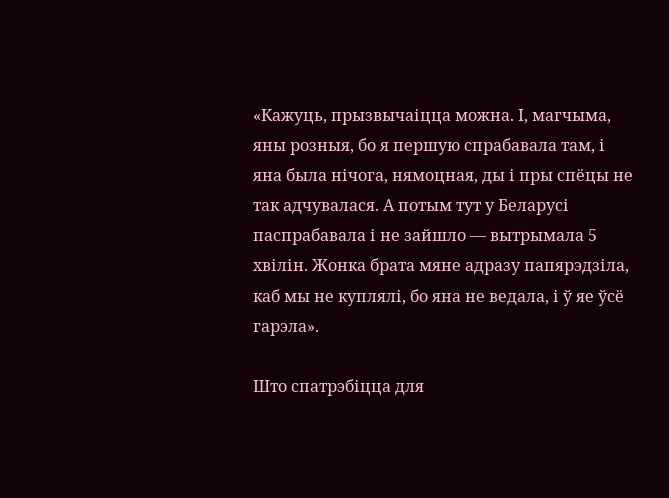«Кажуць, прызвычаіцца можна. І, магчыма, яны розныя, бо я першую спрабавала там, і яна была нічога, нямоцная, ды і пры спёцы не так адчувалася. А потым тут у Беларусі паспрабавала і не зайшло — вытрымала 5 хвілін. Жонка брата мяне адразу папярэдзіла, каб мы не куплялі, бо яна не ведала, і ў яе ўсё гарэла».

Што спатрэбіцца для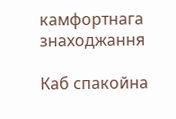камфортнага знаходжання

Каб спакойна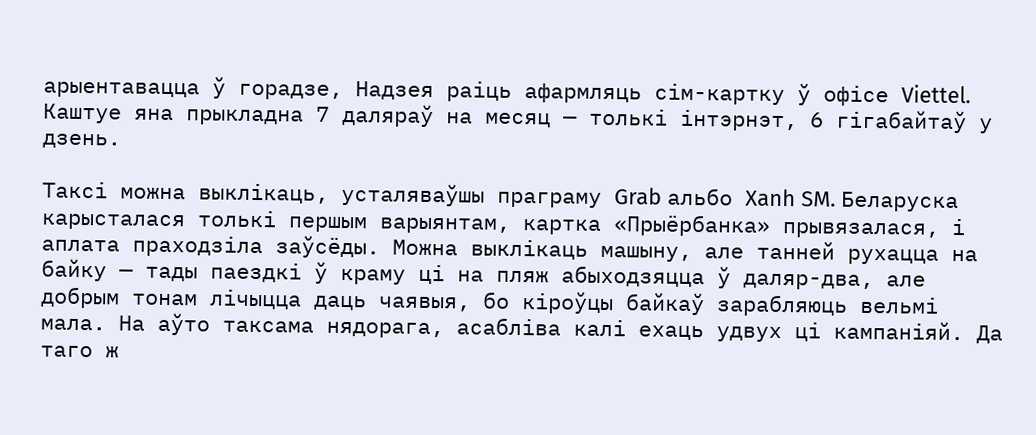арыентавацца ў горадзе, Надзея раіць афармляць сім-картку ў офісе Viettel. Каштуе яна прыкладна 7 даляраў на месяц — толькі інтэрнэт, 6 гігабайтаў у дзень.

Таксі можна выклікаць, усталяваўшы праграму Grab альбо Xanh SM. Беларуска карысталася толькі першым варыянтам, картка «Прыёрбанка» прывязалася, і аплата праходзіла заўсёды. Можна выклікаць машыну, але танней рухацца на байку — тады паездкі ў краму ці на пляж абыходзяцца ў даляр-два, але добрым тонам лічыцца даць чаявыя, бо кіроўцы байкаў зарабляюць вельмі мала. На аўто таксама нядорага, асабліва калі ехаць удвух ці кампаніяй. Да таго ж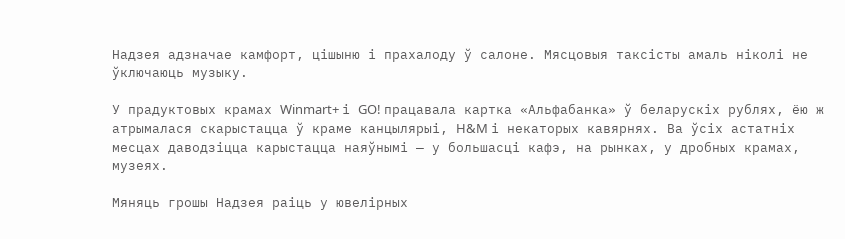Надзея адзначае камфорт, цішыню і прахалоду ў салоне. Мясцовыя таксісты амаль ніколі не ўключаюць музыку.

У прадуктовых крамах Winmart+ і GO! працавала картка «Альфабанка» ў беларускіх рублях, ёю ж атрымалася скарыстацца ў краме канцылярыі, H&M і некаторых кавярнях. Ва ўсіх астатніх месцах даводзіцца карыстацца наяўнымі — у большасці кафэ, на рынках, у дробных крамах, музеях.

Мяняць грошы Надзея раіць у ювелірных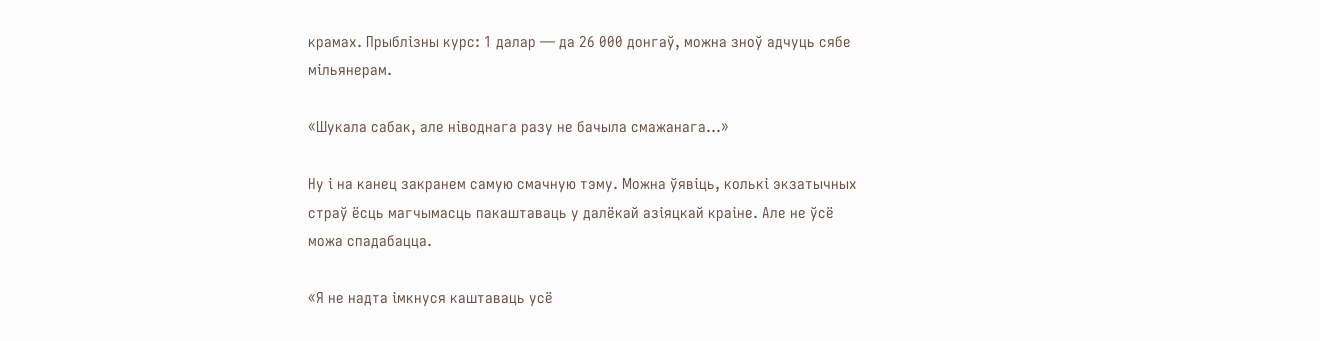крамах. Прыблізны курс: 1 далар — да 26 000 донгаў, можна зноў адчуць сябе мільянерам.

«Шукала сабак, але ніводнага разу не бачыла смажанага…»

Ну і на канец закранем самую смачную тэму. Можна ўявіць, колькі экзатычных страў ёсць магчымасць пакаштаваць у далёкай азіяцкай краіне. Але не ўсё можа спадабацца.

«Я не надта імкнуся каштаваць усё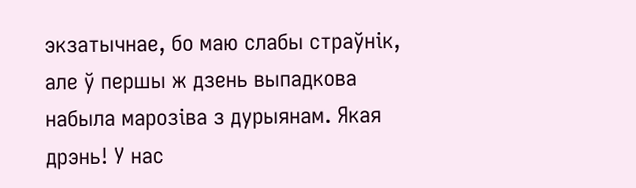экзатычнае, бо маю слабы страўнік, але ў першы ж дзень выпадкова набыла марозіва з дурыянам. Якая дрэнь! У нас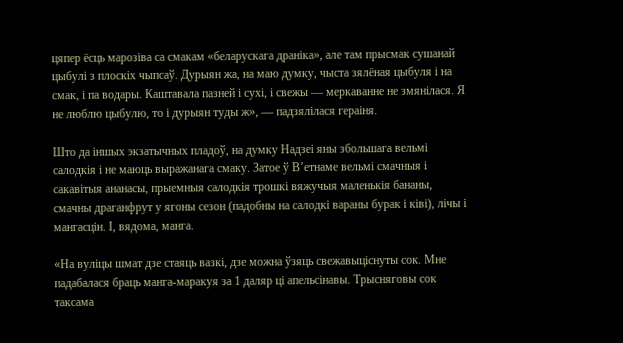цяпер ёсць марозіва са смакам «беларускага драніка», але там прысмак сушанай цыбулі з плоскіх чыпсаў. Дурыян жа, на маю думку, чыста зялёная цыбуля і на смак, і па водары. Каштавала пазней і сухі, і свежы — меркаванне не змянілася. Я не люблю цыбулю, то і дурыян туды ж», — падзялілася гераіня.

Што да іншых экзатычных пладоў, на думку Надзеі яны збольшага вельмі салодкія і не маюць выражанага смаку. Затое ў В’етнаме вельмі смачныя і сакавітыя ананасы, прыемныя салодкія трошкі вяжучыя маленькія бананы, смачны драганфрут у ягоны сезон (падобны на салодкі вараны бурак і ківі), лічы і мангасцін. І, вядома, манга.

«На вуліцы шмат дзе стаяць вазкі, дзе можна ўзяць свежавыціснуты сок. Мне падабалася браць манга-маракуя за 1 даляр ці апельсінавы. Трысняговы сок таксама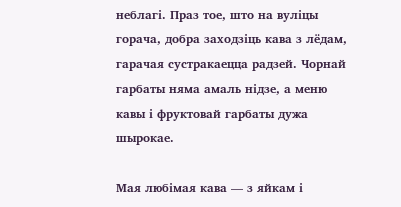неблагі. Праз тое, што на вуліцы горача, добра заходзіць кава з лёдам, гарачая сустракаецца радзей. Чорнай гарбаты няма амаль нідзе, а меню кавы і фруктовай гарбаты дужа шырокае.

Мая любімая кава — з яйкам і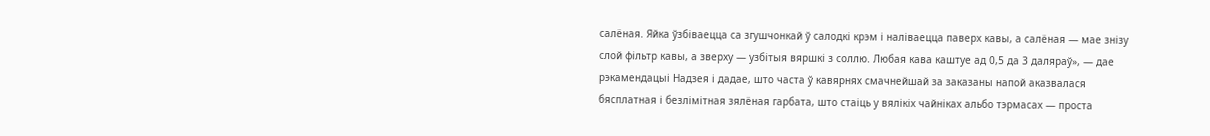салёная. Яйка ўзбіваецца са згушчонкай ў салодкі крэм і наліваецца паверх кавы, а салёная — мае знізу слой фільтр кавы, а зверху — узбітыя вяршкі з соллю. Любая кава каштуе ад 0,5 да 3 даляраў», — дае рэкамендацыі Надзея і дадае, што часта ў кавярнях смачнейшай за заказаны напой аказвалася бясплатная і безлімітная зялёная гарбата, што стаіць у вялікіх чайніках альбо тэрмасах — проста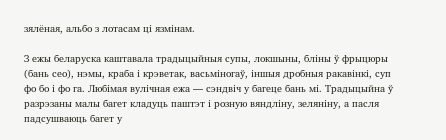зялёная, альбо з лотасам ці язмінам.

З ежы беларуска каштавала традыцыйныя супы, локшыны, бліны ў фрыцюры (бань сео), нэмы, краба і крэветак, васьміногаў, іншыя дробныя ракавінкі, суп фо бо і фо га. Любімая вулічная ежа — сэндвіч у багеце бань мі. Традыцыйна ў разрэзаны малы багет кладуць паштэт і розную вяндліну, зеляніну, а пасля падсушваюць багет у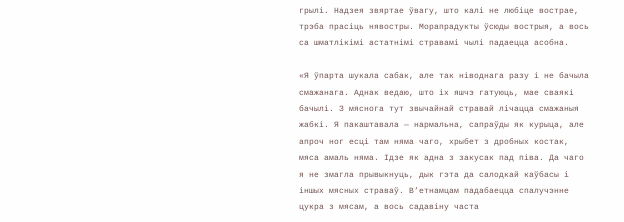грылі. Надзея звяртае ўвагу, што калі не любіце вострае, трэба прасіць нявостры. Морапрадукты ўсюды вострыя, а вось са шматлікімі астатнімі стравамі чылі падаецца асобна.

«Я ўпарта шукала сабак, але так ніводнага разу і не бачыла смажанага. Аднак ведаю, што іх яшчэ гатуюць, мае сваякі бачылі. З мяснога тут звычайнай стравай лічацца смажаныя жабкі. Я пакаштавала — нармальна, сапраўды як курыца, але апроч ног есці там няма чаго, хрыбет з дробных костак, мяса амаль няма. Ідзе як адна з закусак пад піва. Да чаго я не змагла прывыкнуць, дык гэта да салодкай каўбасы і іншых мясных страваў. В’етнамцам падабаецца спалучэнне цукра з мясам, а вось садавіну часта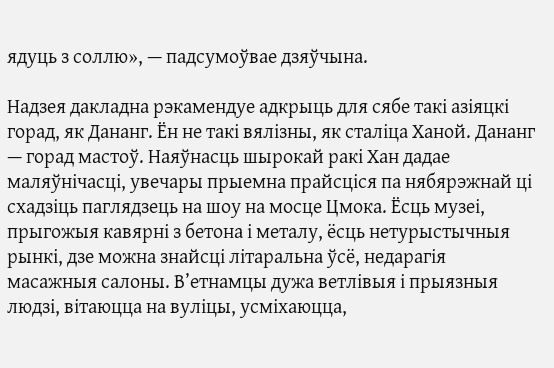ядуць з соллю», — падсумоўвае дзяўчына.

Надзея дакладна рэкамендуе адкрыць для сябе такі азіяцкі горад, як Дананг. Ён не такі вялізны, як сталіца Ханой. Дананг — горад мастоў. Наяўнасць шырокай ракі Хан дадае маляўнічасці, увечары прыемна прайсціся па нябярэжнай ці схадзіць паглядзець на шоу на мосце Цмока. Ёсць музеі, прыгожыя кавярні з бетона і металу, ёсць нетурыстычныя рынкі, дзе можна знайсці літаральна ўсё, недарагія масажныя салоны. В’етнамцы дужа ветлівыя і прыязныя людзі, вітаюцца на вуліцы, усміхаюцца,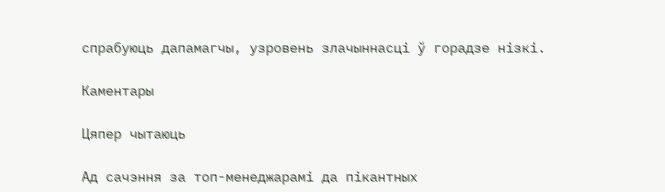спрабуюць дапамагчы, узровень злачыннасці ў горадзе нізкі.

Каментары

Цяпер чытаюць

Ад сачэння за топ-менеджарамі да пікантных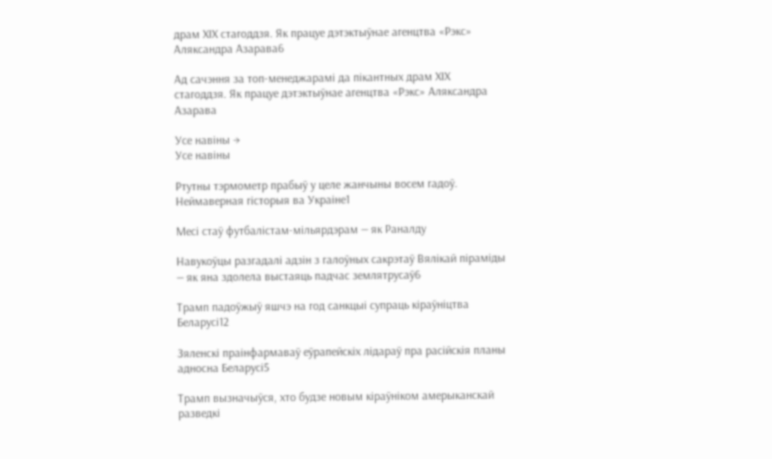драм ХІХ стагоддзя. Як працуе дэтэктыўнае агенцтва «Рэкс» Аляксандра Азарава6

Ад сачэння за топ-менеджарамі да пікантных драм ХІХ стагоддзя. Як працуе дэтэктыўнае агенцтва «Рэкс» Аляксандра Азарава

Усе навіны →
Усе навіны

Ртутны тэрмометр прабыў у целе жанчыны восем гадоў. Неймаверная гісторыя ва Украіне1

Месі стаў футбалістам-мільярдэрам — як Раналду

Навукоўцы разгадалі адзін з галоўных сакрэтаў Вялікай піраміды — як яна здолела выстаяць падчас землятрусаў6

Трамп падоўжыў яшчэ на год санкцыі супраць кіраўніцтва Беларусі12

Зяленскі праінфармаваў еўрапейскіх лідараў пра расійскія планы адносна Беларусі5

Трамп вызначыўся, хто будзе новым кіраўніком амерыканскай разведкі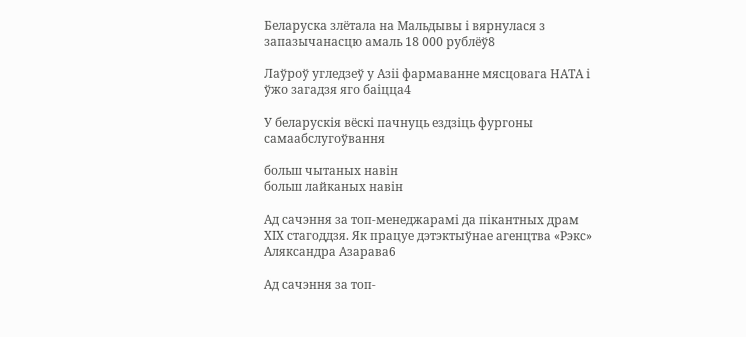Беларуска злётала на Мальдывы і вярнулася з запазычанасцю амаль 18 000 рублёў8

Лаўроў угледзеў у Азіі фармаванне мясцовага НАТА і ўжо загадзя яго баіцца4

У беларускія вёскі пачнуць ездзіць фургоны самаабслугоўвання

больш чытаных навін
больш лайканых навін

Ад сачэння за топ-менеджарамі да пікантных драм ХІХ стагоддзя. Як працуе дэтэктыўнае агенцтва «Рэкс» Аляксандра Азарава6

Ад сачэння за топ-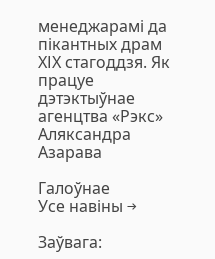менеджарамі да пікантных драм ХІХ стагоддзя. Як працуе дэтэктыўнае агенцтва «Рэкс» Аляксандра Азарава

Галоўнае
Усе навіны →

Заўвага: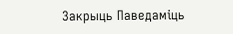Закрыць Паведаміць